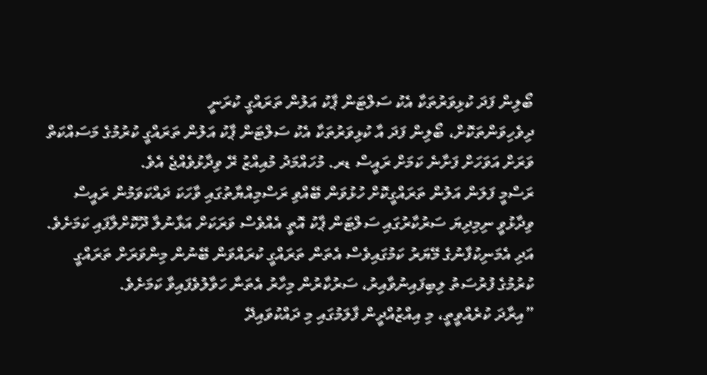ބޯލިން ފަދަ ކުޅިވަރުތަކާ އެކު ސަލްޓަން ޕާކު އަލުން ތަރައްގީ ކުރަނީ
ދިވެހިވަންތަކޮށް، ބޯލިން ފަދަ އާ ކުޅިވަރުތަކާ އެކު ސަލްޓަން ޕާކު އަލުން ތަރައްގީ ކުރުމުގެ މަސައްކަތް ވަރަށް އަވަހަށް ފަށާނެ ކަމަށް ރައީސް ޑރ. މުހައްމަދު މުއިއްޒު ރޭ ވިދާޅުވެއްޖެ އެވެ.
ރަސްމީ ފަލަން އަލުން ތަރައްގީކޮށް ހުޅުވަން ބޭއްވި ރަސްމިއްޔާތުގައި ވާހަކަ ދައްކަވަމުން ރައީސް ވިދާޅުވީ ނިމިދިޔަ ސަރުކާރުގައި ސަލްޓަން ޕާކު އޮތީ އެއްވެސް ވަރަކަށް އަޅާނުލާ ދޫކޮށްލާފައި ކަމަށެވެ. އަދި އެމަނިކުފާނުގެ މޭޔަރު ކަމުގައިވެސް އެތަން ތަރައްގީ ކުރައްވަން ބޭނުން މިންވަރަށް ތަރައްގީ ކުރުމުގެ ފުރުސަތު ލިބިފައިނުވާއިރު، ސަރުކާރުން މިހާރު އެތަނާ ހަވާލުވެފައިވާ ކަމަށެވެ.
”އިރާދަ ކުރެއްވީތީ، މި އިއްޒުއްދީން ފާލަމުގައި މި ދައްކުވައިދޭ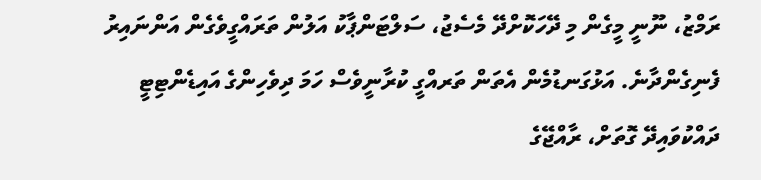ރަމްޒު، ނޫނީ މީގެން މި ދޭހަކޮށްދޭ މެސެޖު، ސަލްޓަންޕާކު އަލުން ތަރައްގީވެގެން އަންނައިރު  ފެނިގެންދާނެ. އަޅުގަނޑުމެން އެތަން ތަރއްގީ ކުރާނީވެސް ހަމަ ދިވެހިންގެ އައިޑެންޓިޓީ ދައްކުވައިދޭ ގޮތަށް، ރާއްޖޭގެ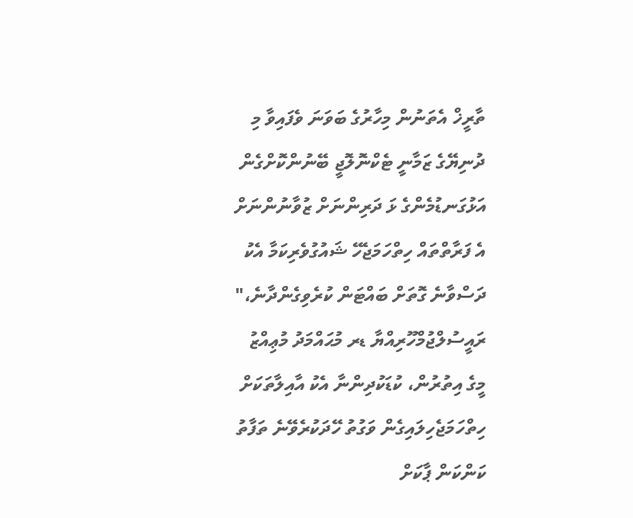ތާރީޚް އެތަނުން މިހާރުގެ ބަވަނަ ވެފައިވާ މި ދުނިޔޭގެ ޒަމާނީ ޓެކްނޮލޮޖީ ބޭނުންކޮށްގެން އަޅުގަނޑުމެންގެ ޅަ ދަރިންނަށް ޒުވާނުންނަށް އެ ފަރާތްތައް ހިތްހަމަޖެހޭ ޝައުގުވެރިކަމާ އެކު ދަސްވާނެ ގޮތަށް ބައްޓަން ކުރެވިގެންދާނެ،"
ރައީސުލްޖުމްހޫރިއްޔާ ޑރ މުޙައްމަދު މުޢިއްޒު
މީގެ އިތުރުން، ކުޑަކުދިންނާ އެކު އާއިލާތަކަށް ހިތްހަމަޖެހިލައިގެން ވަގުތު ހޭދަކުރެވޭނެ ތަފާތު ކަންކަން ޕާކަށް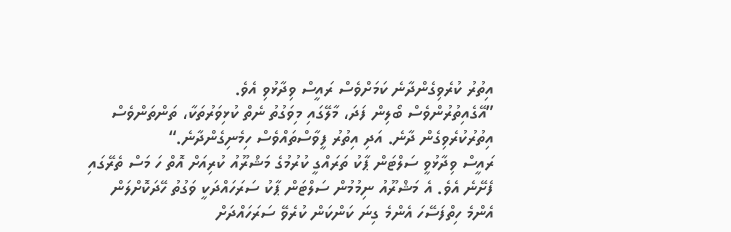އިތުރު ކުރެވިގެންދާނެ ކަމަށްވެސް ރައީސް ވިދާޅުވި އެވެ.
”އޭގެއިތުރުންވެސް ބޯލިން ފަދަ، މާލޭގައި މިވަގުތު ނެތް ކުޅިވަރުތަކާ، ތަންތަންވެސް އިތުރުކުރެވިގެން ދާނެ. އަދި އިތުރު ފީވާސްތައްވެސް ހިމެނިގެންދާނެ.“
ރައީސް ވިދާޅުވީ ސަލްޓަން ޕާކު ތަރައްގީ ކުރުމުގެ މަޝްރޫއު ކުރިއަށް އޮތް ހަ މަސް ތެރޭގައި ފެށޭނެ އެވެ. އެ މަޝްރޫއު ނިމުމުން ސަލްޓަން ޕާކު ސަރަހައްދަކީ ވަގުތު ހޭދަކޮށްލަން އެންމެ ހިތްފަސޭހަ އެންމެ ގިނަ ކަންކަން ކުރެވޭ ސަރަހައްދަށް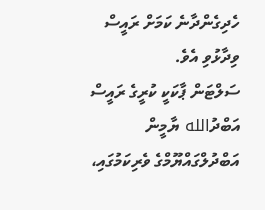ހެދިގެންދާނެ ކަމަށް ރައީސް ވިދާޅުވި އެވެ.
ސަލްޓަން ޕާކަކީ ކުރީގެ ރައީސް އަބްދުالله ޔާމީން އަބްދުލްގައްޔޫމްގެ ވެރިކަމުގައި،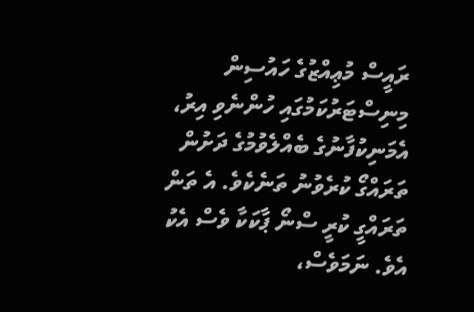ރައީސް މުޢިއްޒުގެ ހައުސިން މިނިސްޓަރުކަމުގައި ހުންނެވި އިރު، އެމަނިކުފާނުގެ ބެއްލެވުމުގެ ދަށުން ތަރައްގޯ ކުރެވުނު ތަނެކެވެ. އެ ތަން ތަރައްގީ ކުރީ ސްނޯ ޕާކަކާ ވެސް އެކު އެވެ. ނަމަވެސް،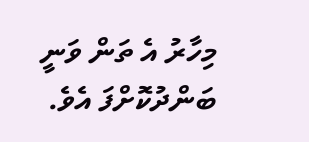މިހާރު އެ ތަން ވަނީ ބަންދުކޮށްފަ އެވެ.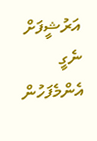އަރުޝީފަށް ނެގީ
އެންމެފަހުން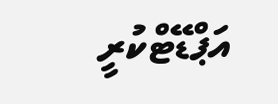އަޕްޑޭޓްކުރީ